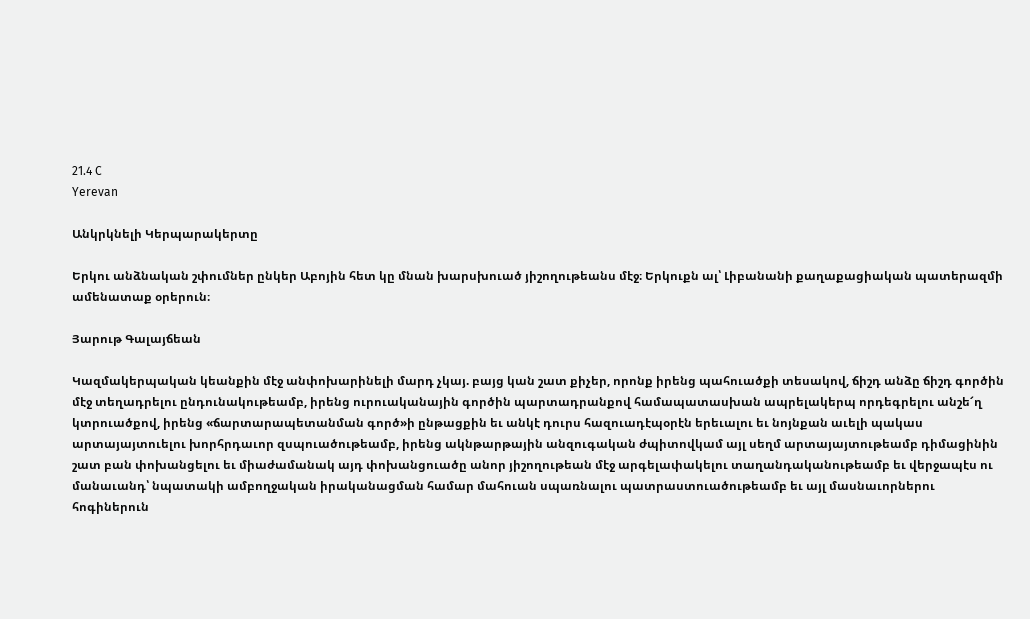21.4 C
Yerevan

Անկրկնելի Կերպարակերտը

Երկու անձնական շփումներ ընկեր Աբոյին հետ կը մնան խարսխուած յիշողութեանս մէջ։ Երկուքն ալ՝ Լիբանանի քաղաքացիական պատերազմի ամենատաք օրերուն։

Յարութ Գալայճեան

Կազմակերպական կեանքին մէջ անփոխարինելի մարդ չկայ. բայց կան շատ քիչեր, որոնք իրենց պահուածքի տեսակով, ճիշդ անձը ճիշդ գործին մէջ տեղադրելու ընդունակութեամբ, իրենց ուրուականային գործին պարտադրանքով համապատասխան ապրելակերպ որդեգրելու անշե՜ղ կտրուածքով, իրենց «ճարտարապետանման գործ»ի ընթացքին եւ անկէ դուրս հազուադէպօրէն երեւալու եւ նոյնքան աւելի պակաս արտայայտուելու խորհրդաւոր զսպուածութեամբ, իրենց ակնթարթային անզուգական ժպիտովկամ այլ սեղմ արտայայտութեամբ դիմացինին շատ բան փոխանցելու եւ միաժամանակ այդ փոխանցուածը անոր յիշողութեան մէջ արգելափակելու տաղանդականութեամբ եւ վերջապէս ու մանաւանդ՝ նպատակի ամբողջական իրականացման համար մահուան սպառնալու պատրաստուածութեամբ եւ այլ մասնաւորներու հոգիներուն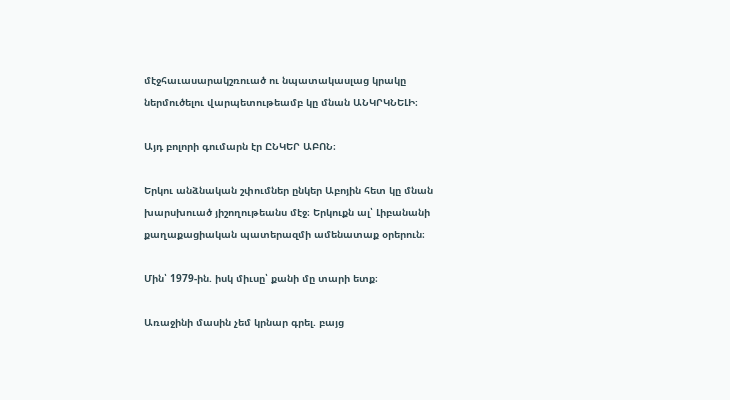մէջհաւասարակշռուած ու նպատակասլաց կրակը ներմուծելու վարպետութեամբ կը մնան ԱՆԿՐԿՆԵԼԻ։

Այդ բոլորի գումարն էր ԸՆԿԵՐ ԱԲՈՆ։

Երկու անձնական շփումներ ընկեր Աբոյին հետ կը մնան խարսխուած յիշողութեանս մէջ։ Երկուքն ալ՝ Լիբանանի քաղաքացիական պատերազմի ամենատաք օրերուն։

Մին՝ 1979-ին. իսկ միւսը՝ քանի մը տարի ետք։

Առաջինի մասին չեմ կրնար գրել. բայց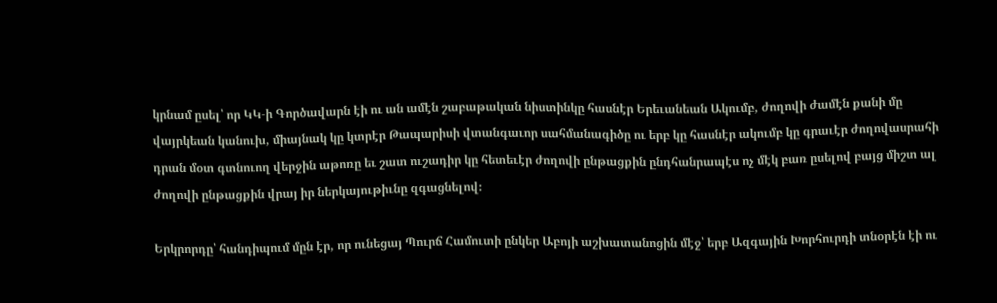կրնամ ըսել՝ որ ԿԿ‑ի Գործավարն էի ու ան ամէն շաբաթական նիստինկը հասնէր Երեւանեան Ակումբ, ժողովի ժամէն քանի մը վայրկեան կանուխ, միայնակ կը կտրէր Թապարիսի վտանգաւոր սահմանագիծը ու երբ կը հասնէր ակումբ կը գրաւէր ժողովասրահի դրան մօտ գտնուող վերջին աթոռը եւ շատ ուշադիր կը հետեւէր ժողովի ընթացքին ընդհանրապէս ոչ մէկ բառ ըսելով բայց միշտ ալ ժողովի ընթացքին վրայ իր ներկայութիւնը զգացնելով։

Երկրորդը՝ հանդիպում մըն էր, որ ունեցայ Պուրճ Համուտի ընկեր Աբոյի աշխատանոցին մէջ՝ երբ Ազգային Խորհուրդի տնօրէն էի ու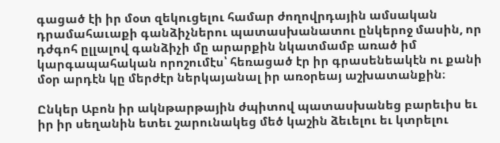գացած էի իր մօտ զեկուցելու համար ժողովրդային ամսական դրամահաւաքի գանձիչներու պատասխանատու ընկերոջ մասին, որ դժգոհ ըլլալով գանձիչի մը արարքին նկատմամբ առած իմ կարգապահական որոշումէս՝ հեռացած էր իր գրասենեակէն ու քանի մօր արդէն կը մերժէր ներկայանալ իր առօրեայ աշխատանքին։

Ընկեր Աբոն իր ակնթարթային ժպիտով պատասխանեց բարեւիս եւ իր իր սեղանին ետեւ շարունակեց մեծ կաշին ձեւելու եւ կտրելու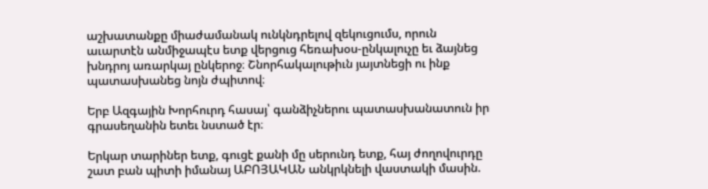աշխատանքը միաժամանակ ունկնդրելով զեկուցումս, որուն աւարտէն անմիջապէս ետք վերցուց հեռախօս-ընկալուչը եւ ձայնեց խնդրոյ առարկայ ընկերոջ։ Շնորհակալութիւն յայտնեցի ու ինք պատասխանեց նոյն ժպիտով։

Երբ Ազգային Խորհուրդ հասայ՝ գանձիչներու պատասխանատուն իր գրասեղանին ետեւ նստած էր։

Երկար տարիներ ետք, գուցէ քանի մը սերունդ ետք, հայ ժողովուրդը շատ բան պիտի իմանայ ԱԲՈՅԱԿԱՆ անկրկնելի վաստակի մասին.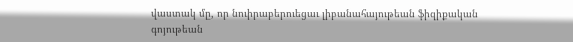վաստակ մը, որ նուիրաբերուեցաւ լիբանահայութեան ֆիզիքական գոյութեան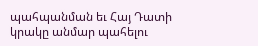պահպանման եւ Հայ Դատի կրակը անմար պահելու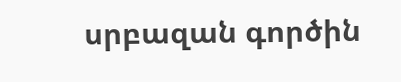սրբազան գործին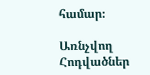համար։

Առնչվող Հոդվածներ